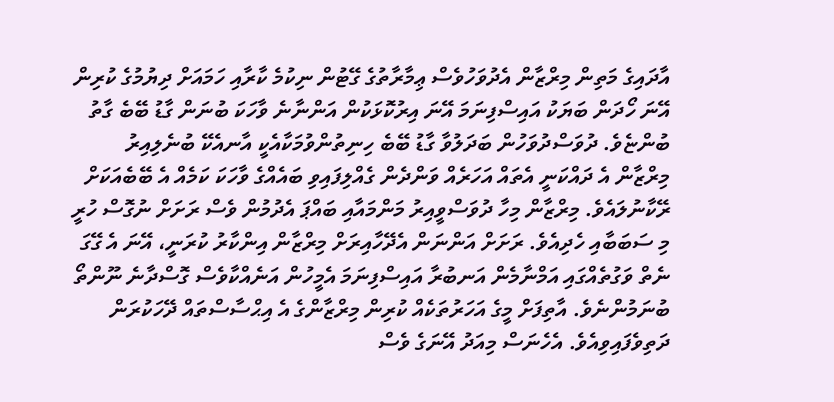އާދައިގެ މަތިން މިރްޒާން އެދުވަހުވެސް ޢިމާރާތުގެ ގޭޓުން ނިކުމެ ކާރާއި ހަމައަށް ދިޔުމުގެ ކުރިން އޭނަ ހޯދަން ބަޔަކު އައިސްފިނަމަ އޭނަ އިރުކޮޅަކުން އަންނާނެ ވާހަކަ ބުނަން ގާޑު ބޭބެ ގާތު ބުންޏެވެ. ދުވަސްދުވަހުން ބަދަލުވާ ގާޑު ބޭބެ ހިނިތުންވުމަކާއެކީ އާނއެކޭ ބުނެލިއިރު މިރްޒާން އެ ދައްކަނީ އެތައް އަހަރެއް ވަންދެން ގެއްލިފައިވި ބައެއްގެ ވާހަކަ ކަމެއް އެ ބޭބެއަކަށް ރޭކާނުލައެވެ. މިރްޒާން މިހާ ދުވަސްވީއިރު މަންމައާއި ބައްޕަ އެދުމުން ވެސް ރަށަށް ނުގޮސް ހުރީ މި ސަބަބާއި ހެދިއެވެ. ރަށަށް އަންނަން އެދޭހާއިރަށް މިރްޒާން އިންކާރު ކުރަނީ، އޭނަ އެ ގޭގަ ނެތް ވަގުތެއްގައި އަމްނާމެން އަނބުރާ އައިސްފިނަމަ އެމީހުން އަނެއްކާވެސް ގޮސްދާނެ ނޫންތޯ ބުނަމުންނެވެ. އާތިފަށް މީގެ އަހަރުތަކެއް ކުރިން މިރްޒާންގެ އެ އިޙްސާސްތައް ދޭހަކުރަން ދަތިވެފައިވިއެވެ. އެހެނަސް މިއަދު އޭނަގެ ވެސް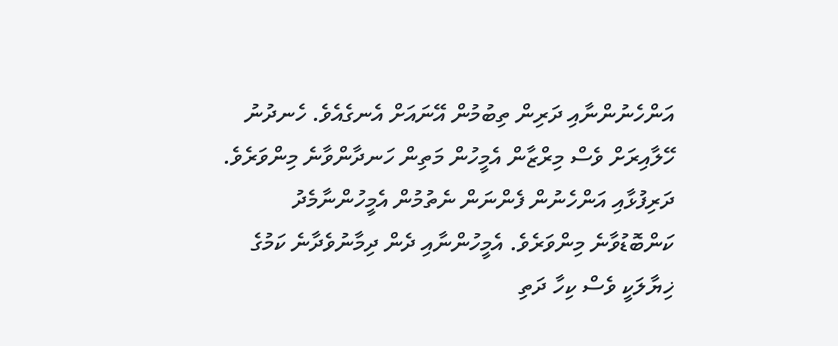އަންހެނުންނާއި ދަރިން ތިބުމުން އޭނައަށް އެނގެއެވެ. ހެނދުނު ހޭލާއިރަށް ވެސް މިރްޒާން އެމީހުން މަތިން ހަނދާންވާނެ މިންވަރެވެ. ދަރިފުޅާއި އަންހެނުން ފެންނަން ނެތުމުން އެމީހުންނާމެދު ކަންބޮޑުވާނެ މިންވަރެވެ. އެމީހުންނާއި ދެން ދިމާނުވެދާނެ ކަމުގެ ޚިޔާލަކީ ވެސް ކިހާ ދަތި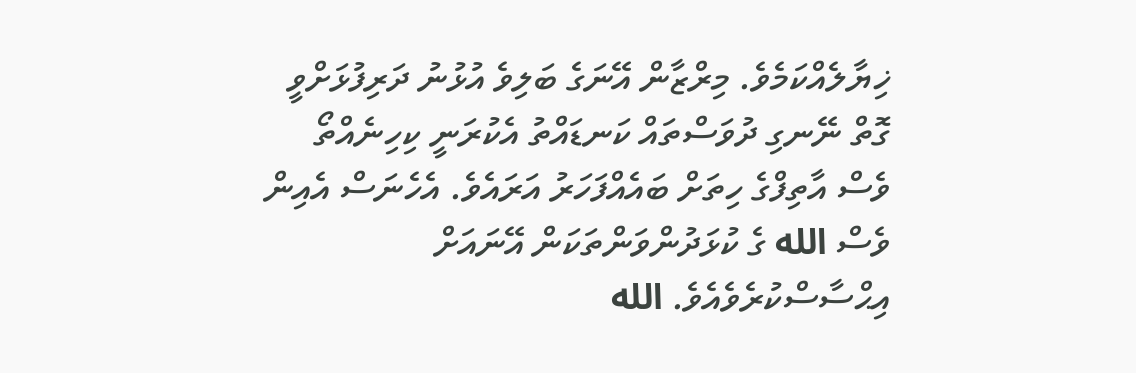ޚިޔާލެއްކަމެވެ. މިރްޒާން އޭނަގެ ބަލިވެ އުޅުނު ދަރިފުޅަށްވީ ގޮތް ނޭނގި ދުވަސްތައް ކަނޑައްތު އެކުރަނީ ކިހިނެއްތޯ ވެސް އާތިފްގެ ހިތަށް ބައެއްފަހަރު އަރައެވެ. އެހެނަސް އެއިން ވެސް الله ގެ ކުޅަދުންވަންތަކަން އޭނައަށް އިޙްސާސްކުރެވެއެވެ. الله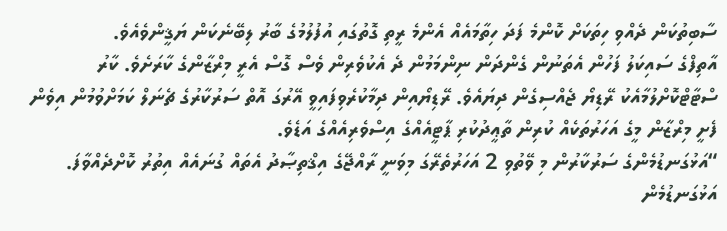ސާބިތުކަން ދެއްވި ހިތަކަށް ކޮންމެ ފަދަ ހިތާމައެއް އެންމެ ރީތި ގޮތުގައި އުފުލުމުގެ ބާރު ލިބޭނެކަން ޔަޤީންވެއެވެ.
އާތިފްގެ ސައިކަލު ފަހުން އެތަނުން ގެންދަން ނިންމަމުން ދެ އެކުވެރިން ވެސް ގޮސް އެރީ މިރްޒާންގެ ކާރަށެވެ. ކާރު ސްޓާޓްކޮށްލުމާއެކު ރޭޑިޔޯ ޖެއްސިގެން ދިޔައެވެ. ރޭޑިޔޯއިން ދިމާކުރެވިފައިވީ އޭރުގަ އޮތް ސަރުކާރުގެ ޗެނަލް ކަމަށްވުމުން އިވެން ފެށީ މިރްޒާން މީގެ އަހަރުތަކެއް ކުރިން ތާޢީދުކުރި ޕާޓީއެއްގެ އިސްވެރިއެއްގެ އަޑެވެ.
“އަޅުގަނޑުމެންގެ ސަރުކާރުން މި ވޭތުވި 2 އަހަރުތެރޭގަ މިވަނީ ރާއްޖޭގެ އިޤްތިޞާދު އެތައް ގުނައެއް އިތުރު ކޮށްދެއްވާފަ. އަޅުގަނޑުމެން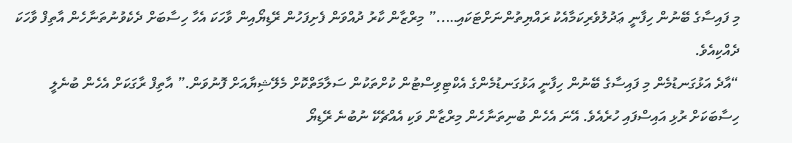މި ފައިސާގެ ބޭނުން ހިފާނީ ޢަދުލުވެރިކަމާއެކު ރައްޔިތުންނަށްޓަކައި…..” މިރްޒާން ކާރު ދުއްވަން ފެށިފަހުން ރޭޑިޔޯއިން ވާހަކަ އެހާ ހިސާބަށް ދެކެވުނުތަނާހެން އާތިފް ވާހަކަ ދެއްކިއެވެ.
“އާދެ އަޅުގަނޑުމެން މި ފައިސާގެ ބޭނުން ހިފާނީ އަޅުގަނޑުމެންގެ އެކްޓިވިސްޓުން ކުށްތަކުން ސަލާމަތްކޮށް މެލޭޝިޔާއަށް ފޮނުވަން.” އާތިފް ރާގަކަށް އެހެން ބުނެލީ ހިސާބަކަށް ރުޅި އައިސްފައި ހުރެއެވެ. އޭނަ އެހެން ބުނިތަނާހެން މިރްޒާން ވަކި އެއްޗެކޭ ނުބުނެ ރޭޑިޔޯ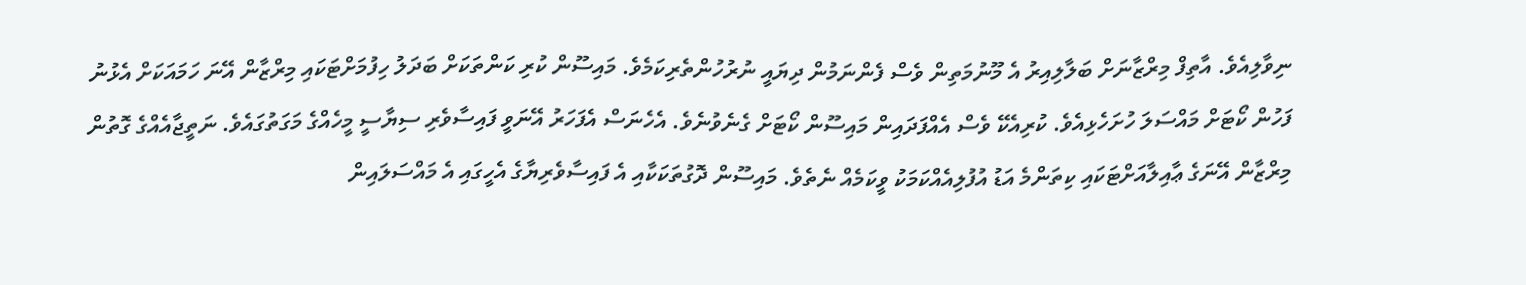ނިވާލިއެވެ. އާތިފް މިރްޒާނަށް ބަލާލިއިރު އެ މޫނުމަތިން ވެސް ފެންނަމުން ދިޔައީ ނުރުހުންތެރިކަމެވެ. މައިސޫން ކުރި ކަންތަކަށް ބަދަލު ހިފުމަށްޓަކައި މިރްޒާން އޭނަ ހަމައަކަށް އެޅުނު ފަހުން ކޯޓަށް މައްސަލަ ހުށަހެޅިއެވެ. ކުރިއެކޭ ވެސް އެއްފަދައިން މައިސޫން ކޯޓަށް ގެނެވުނެވެ. އެހެނަސް އެފަހަރު އޭނަވީ ފައިސާވެރި ސިޔާސީ މީހެއްގެ މަގަތުގައެވެ. ނަތީޖާއެއްގެ ގޮތުން މިރްޒާން އޭނަގެ ޢާއިލާއަށްޓަކައި ކިތަންމެ އަޑު އުފުލިއެއްކަމަކު ވީކަމެއް ނެތެވެ. މައިސޫން ދޮގުތަކަކާއި އެ ފައިސާވެރިޔާގެ އެހީގައި އެ މައްސަލައިން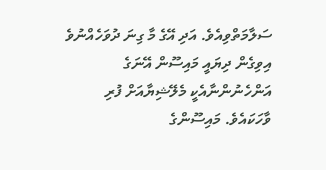ސަލާމަތްވިއެވެ. އަދި އޭގެ މާ ގިނަ ދުވަހެއްނުވެ އިވިގެން ދިޔައީ މައިސޫން އޭނަގެ އަންހެނުންނާއެކީ މެލޭޝިޔާއަށް ފުރި ވާހަކައެވެ. މައިސޫންގެ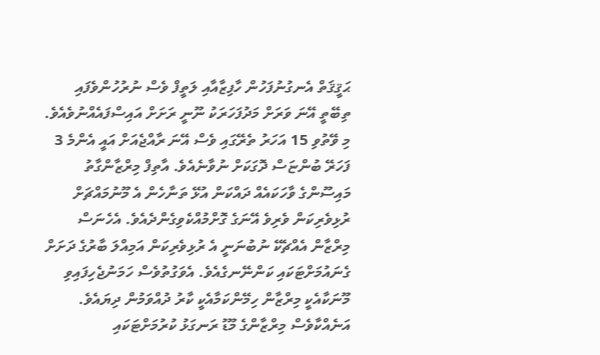ޙަޤީޤަތް އެނގުނުފަހުން ހާފިޒާއާއި ލަތީފް ވެސް ނުރުހުންވެފައި ތިބޭތީ އޭނަ ވަރަށް މަދުފަހަރަކު ނޫނީ ރަށަށް އައިސްފައެއްނުވެއެވެ. މި ވޭތުވި 15 އަހަރު ތެރޭގައި ވެސް އޭނަ ރާއްޖެއަށް އައީ އެންމެ 3 ފަހަރޭ ބުންޏަސް ދޮގަކަށް ނުވާނެއެވެ. އާތިފް މިރްޒާންގާތު މައިސޫންގެ ވާހަކައެއް ދައްކަން އުޅޭ ތަނާހެން އެ މޫނުމައްޗަށް ރުޅިވެރިކަން ވެރިވެ އޭނަގެ ގޮށްމުއްކެވިގެންދެއެވެ. އެހެނަސް މިރްޒާން އެއްޗެކޭ ނުބުނަނީ އެ ރުޅިވެރިކަން އަމިއްލަ ބާރުގެ ދަށަށް ގެނައުމަށްޓަކައި ކަންނޭނގެއެވެ. އެވަގުތުވެސް ހަމަނުޖެހިފައިވި މޫނަކާއެކީ މިރްޒާން ހިމޭންކަމާއެކީ ކާރު ދުއްވަމުން ދިޔައެވެ. އަނެއްކާވެސް މިރްޒާންގެ މޫޑު ރަނގަޅު ކުރުމަށްޓަކައި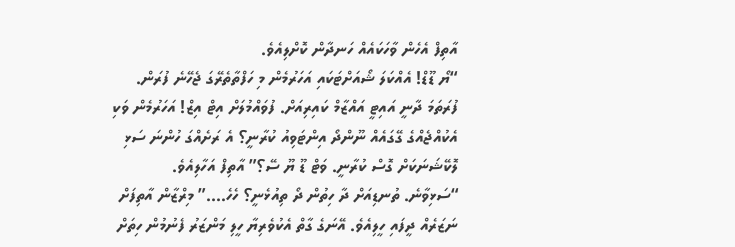އާތިފް އެހެން ވާހަކައެއް ހަނދާން ކޮށްލިއެވެ.
“ޔޯ ޑޫޑް! އެއްކަލަ ޝޯއަށްޓަކައި އަހަރުމެން މި ހަފްތާތެރޭގަ ޖެހޭނެ ފުރަން. ފުރަތަމަ ދާނީ އައިޓީ އައްޒާމް ކައިރިއަށް. ފުވައްމުލަށް އިޓް އިޒް! އަހަރުމެން ވަކި އެކުއްޖެއްގެ ގޭގައެއް ނޫންދޯ އިންޓަވިއު ކުރާނީ؟ އެ ރަށެއްގަ ހުންނަ ސަޅި ލޮކޭޝަނަކަށް ގޮސް ކުރާނީ. ވަޓް ޑޫ ޔޫ ސޭ؟” އާތިފް އަހާލިއެވެ.
“ސަޅިވާނެ. ތުނޑިއަށް ދާ ހިތުން ދޯ ތިއުޅެނީ؟ ހެހެ….” މިރްޒާން އާތިފަށް ނަޒަރެއް ދީފައި ހީލިއެވެ. އޭނަގެ ގާތް އެކުވެރިޔާ ހީލި މަންޒަރު ފެނުމުން ހިތަށް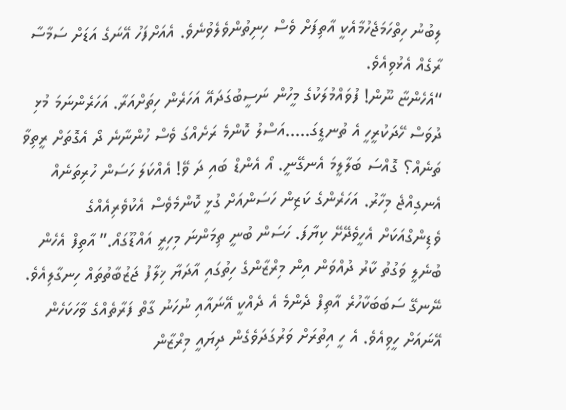ލިބުނު ހިތްހަމަޖެހުމާއެކީ އާތިފަށް ވެސް ހިނިތުންވެލެވުނެވެ. އެއަށްފަހު އޭނަގެ އަޑަށް ސަމާސާ ރާގެއް އެޅުވިއެވެ.
“އެހެންޏާ ނޫން! ފުވައްމުލަކުގެ މީހުން ނަސީބުގަދައޭ އަހަރެން ހިތަށްއަރާ. އަހަރެންނަމަ މުޅި ދުވަސް ހޭދަކުރީހީ އެ ތުނޑީގަ…..އަސްލު ކޮންމެ ރަށެއްގަ ވެސް ހުންނާނެ ދޯ އެގޮތަށް ރީތިވާ ތަނެއް؟ ގޮއްސަ ބަލާލީމަ އެނގޭނީ. އޯ އެންޑް ބައި ދަ ވޭ! އެއްކަލަ ހަސަން ހުރިތަނެއް އެނގިއްޖެ މިހާރު. އަހަރެންގެ ކަޒިން ހަސަންއަށް ގުޅީ ކޮންމެވެސް އެކުވެރިއެއްގެ ވެޑިންގްއަކަށް އެހީވެދޭށޭ ކިޔާފަ. ހަސަން ބުނީ ތިމަންނަ މިހިރީ އައްޑޫގައޯ.” އާތިފް އެހެން ބުނެލީ ވަގުތު ކާރު ދުއްވަން އިން މިރްޒާންގެ ހިތުގައި އާދަޔާ ޚިލާފު ޖަޒުބާތުތައް ހިނގާލިއެވެ. ނޭނގޭ ސަބަބަކާހުރެ އާތިފް ދެންމެ އެ ދެއްކީ އޭނައާއި ނުހަނު ގާތް ފަރާތެއްގެ ވާހަކަހެން އޭނައަށް ހީވިއެވެ. އެ ހީ އިތުރަށް ވަރުގަދަވެގެން ދިޔައީ މިރްޒާން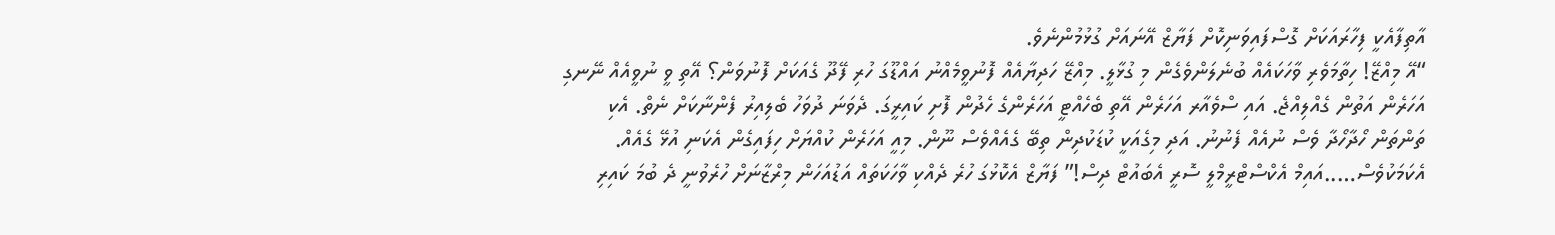އާތިފާއެކީ ފިހާރައަކަށް ގޮސްފައިވަނިކޮށް ފަޔާޒް އޭނައަށް ގުޅުމުންނެވެ.
“އޭ މިއްޒޭ! ހިތާމަވެރި ވާހަކައެއް ބުނެލަންވެގެން މި ގުޅާލީ. މިއްޒޭ ހަދިޔާއެއް ފޮނުވީމެއްނު އައްޑޫގަ ހުރި ފޭދޫ ގެއަކަށް ފޮނުވަން؟ އޭތި ވީ ނުވީއެއް ނޭނގި އަހަރެން އަތުން ގެއްލިއްޖެ. އައި ސްވެއާރ އަހަރެން އޭތި ބެހެއްޓީ އަހަރެންގެ ހެދުން ފޮށި ކައިރީގަ. ދެވަނަ ދުވަހު ބެލިއިރު ފެންނާކަށް ނެތް. އެކި ތަންތަން ހޯދާހޯދާ ވެސް ނުއެއް ފެނުނު. އަދި މިގެއަކީ ކުޑަކުދިން ތިބޭ ގެއެއްވެސް ނޫން. މިއީ އަހަރެން ކުއްޔަށް ހިފައިގެން އެކަނި އުޅޭ ގެއެއް. އެކަމަކުވެސް…..އައިމް އެކްސްޓްރީމްލީ ސޮރީ އެބައުޓް ދިސް!” ފަޔާޒް އެކޮޅުގަ ހުރެ ދެއްކި ވާހަކަތައް އަޑުއަހަން މިރްޒާނަށް ހުރެވުނީ ދެ ބުމަ ކައިރި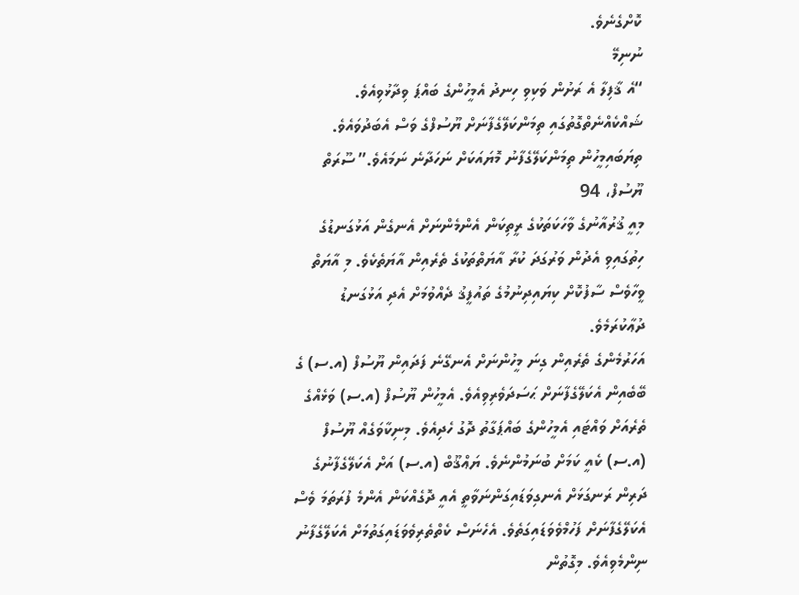ކޮށްގެނެވެ.
ނުނިމޭ
“އެ ޤާފިލާ އެ ރަށުން ވަކިވި ހިނދު އެމީހުންގެ ބައްޕަ ވިދާޅުވިއެވެ. ޝައްކެއްނެތްގޮތުގައި ތިމަންކަލޭގެފާނަށް ޔޫސުފްގެ ވަސް އެބަދުވައެވެ. ތިޔަބައިމީހުން ތިމަންކަލޭގެފާނު މޮޔައަކަށް ނަހަދާނެ ނަމައެވެ.” ސޫރަތް ޔޫސުފް، 94
މިއީ ޤުރުއާނުގެ ވާހަކަތަކުގެ ރީތިކަން އެންމެންނަށް އެނގެން އަޅުގަނޑުގެ ހިތުގައިވި އެދުން ވަރުގަދަ ކުރާ އާޔަތްތަކުގެ ތެރެއިން އާޔަތެކެވެ. މި އާޔަތް ވީހާވެސް ސާފުކޮށް ކިޔައިދިނުމުގެ ތައުފީޤު ދެއްވުމަށް އެދި އަޅުގަނޑު ދުޢާކުރަމެވެ.
އަހަރުމެންގެ ތެރެއިން ގިނަ މީހުންނަށް އެނގޭނެ ފަދައިން ޔޫސުފް (އ.ސ) ގެ ބޭބެއިން އެކަލޭގެފާނަށް ޙަސަދަވެރިވިއެވެ. އެމީހުން ޔޫސުފް (އ.ސ) ވަޅެއްގެ ތެރެއަށް ވައްޓައި އެމީހުންގެ ބައްޕަގާތު ދޮގު ހެދިއެވެ. މިނިކާވަގެއް ޔޫސުފް (އ.ސ) ކެއީ ކަމަށް ބުނަމުންނެވެ. ޔަޢްޤޫބް (އ.ސ) އަށް އެކަލޭގެފާނުގެ ދަރިން ރަނގަޅަށް އެނގިވަޑައިގަންނަވާތީ އެއީ ދޮގެއްކަން އެންމެ ފުރަތަމަ ވެސް އެކަލޭގެފާނަށް ފަހުމްވެވަޑައިގަތެވެ. އެހެނަސް ކެތްތެރިވެވަޑައިގަތުމަށް އެކަލޭގެފާނު ނިންމެވިއެވެ. މިގޮތުން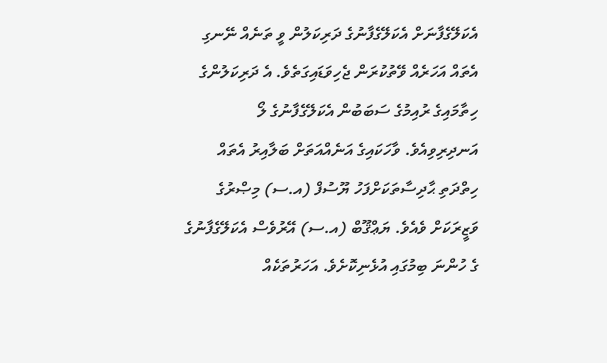އެކަލޭގެފާނަށް އެކަލޭގެފާނުގެ ދަރިކަލުން ވީ ތަނެއް ނޭނގި އެތައް އަހަރެއް ވޭތުކުރަން ޖެހިވަޑައިގަތެވެ. އެ ދަރިކަލުންގެ ހިތާމައިގެ ރުއިމުގެ ސަބަބުން އެކަލޭގެފާނުގެ ލޯ އަނދިރިވިއެވެ. ވާހަކައިގެ އަނެއްއަތަށް ބަލާއިރު އެތައް ހިތްދަތި ޙާދިސާތަކަށްފަހު ޔޫސުފް (އ.ސ) މިޞްރުގެ ވަޒީރަކަށް ވެއެވެ. ޔަޢްޤޫބް (އ.ސ) އޭރުވެސް އެކަލޭގެފާނުގެ ގެ ހުންނަ ބިމުގައި އުޅެނިކޮށެވެ. އަހަރުތަކެއް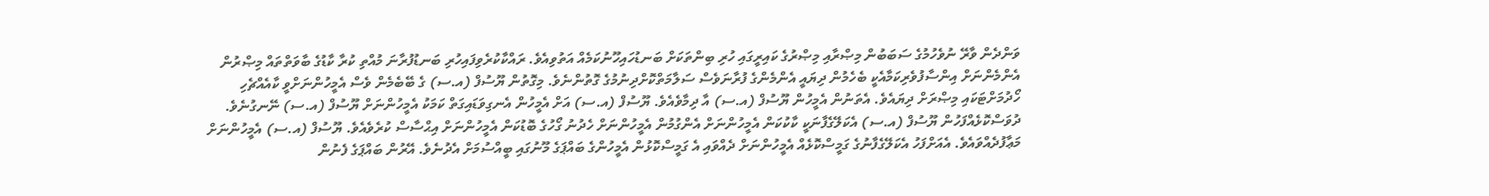ވަންދެން ވާރޭ ނުވެހުމުގެ ސަބަބުން މިޞްރާއި މިޞްރުގެ ކައިރީގައި ހުރި ބިންތަކަށް ބަނޑުހައިހޫނުކަމެއް އަތުވިއެވެ. ރައްކާކުރެވިފައިހުރި ބަނޑުފުރާނަ މުއްތި ކުރާ ކާޑުގެ ބާވަތްތައް މިޞްރުން އެންމެންނަށް އިންސާފުވެރިކަމާއެކީ ބެހެމުން ދިޔައީ އެންމެންގެ ފުރާނަވެސް ސަލާމަތްކޮށްދިނުމުގެ ގޮތުންނެވެ. މިގޮތުން ޔޫސުފް (އ.ސ) ގެ ބޭބެމެން ވެސް އެމީހުންނަށްވީ ކާއެއްޗެހި ހޯދުމަށްޓަކައި މިޞްރަށް ދިޔައެވެ. އެތަނުން އެމީހުން ޔޫސުފް (އ.ސ) އާ ދިމާވެއެވެ. ޔޫސުފް (އ.ސ) އަށް އެމީހުން އެނގިވަޑައިގަތް ކަމަކު އެމީހުންނަށް ޔޫސުފް (އ.ސ) ނޭނގުނެވެ. ދުވަސްކޮޅެއްފަހުން ޔޫސުފް (އ.ސ) އެކަލޭގެފާނަކީ ކާކުކަން އެމީހުންނަށް އެންގުމުން އެމީހުންނަށް ހެދުނު ގޯހުގެ ބޮޑުކަން އެމީހުންނަށް އިޙްސާސް ކުރެވެއެވެ. ޔޫސުފް (އ.ސ) އެމީހުންނަށް މަޢާފުދެއްވައެވެ. އެއަށްފަހު އެކަލޭގެފާނުގެ ގަމީސްކޮޅެއް އެމީހުންނަށް ދެއްވައި އެ ގަމީސްކޮޅުން އެމީހުންގެ ބައްޕަގެ މޫނުގައި ބީއްސުމަށް އެދުނެވެ. އޭރުން ބައްޕަގެ ފެނުން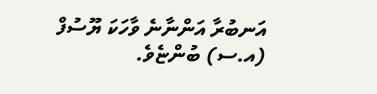އަނބުރާ އަންނާނެ ވާހަކަ ޔޫސުފް (އ.ސ) ބުންޏެވެ.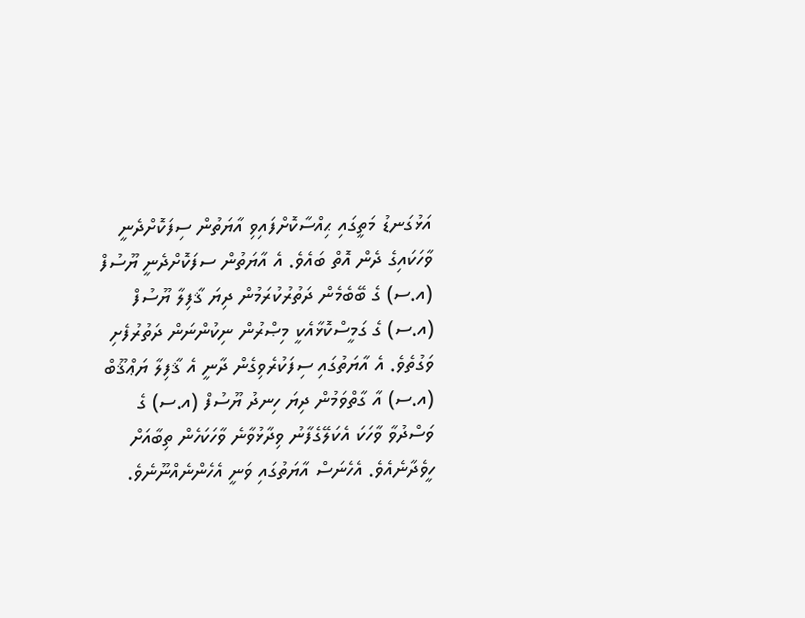އަޅުގަނޑު މަތީގައި ޙިއްސާކޮށްފައިވި އާޔަތުން ސިފަކޮށްދެނީ ވާހަކައިގެ ދެން އޮތް ބައެވެ. އެ އާޔަތުން ސފަކޮށްދެނީ ޔޫސުފް (އ.ސ) ގެ ބޭބެމެން ދަތުރުކުރަމުން ދިޔަ ޤާފިލާ ޔޫސުފް (އ.ސ) ގެ ގަމީސްކޮޅާއެކީ މިޞްރުން ނިކުންނަން ދަތުރުފެށި ވަގުތެވެ. އެ އާޔަތުގައި ސިފަކުރެވިގެން ދާނީ އެ ޤާފިލާ ޔަޢްޤޫބް (އ.ސ) އާ ގާތްވަމުން ދިޔަ ހިނދު ޔޫސުފް (އ.ސ) ގެ ވަސްދުވާ ވާހަކަ އެކަލޭގެފާނު ވިދާޅުވާނެ ވާހަކަހެން ތިބާއަށް ހީވެދާނެއެވެ. އެހެނަސް އާޔަތުގައި ވަނީ އެހެންނެއްނޫނެވެ.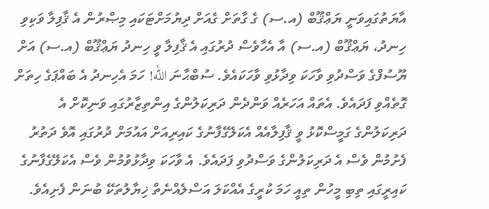އާޔަތުގައިވަނީ ޔަޢްޤޫބް (އ.ސ) ގެ ގާތަށް ގެއަށް ދިޔުމަށްޓަކައި މިޞްރުން އެ ޤާފިލާ ވަކިވި ހިނދު، ޔަޢްޤޫބް (އ.ސ) އާ އެހާވެސް ދުރުގައި އެ ޤާފިލާ ވީ ހިނދު ޔަޢްޤޫބް (އ.ސ) އަށް ޔޫސުފްގެ ވަސްދުވި ވާހަކަ ވިދާޅުވި ވާހަކައެވެ. ސުބްޙާނަ الله! ހަމަ އެހިނދު އެ ބައްޕަގެ ހިތަށް ގޮތެއްވި ފަދައެވެ. އެތައް އަހަރެއް ވަންދެން ދަރިކަލުންގެ އިންތިޒާރުގައި ވަނިކޮށް އެ ދަރިކަލުންގެ ގަމީސްކޮޅު ވީ ޤާފިލާއެއް އެކަލޭގެފާނުގެ ކައިރިއަށް އައުމަށް ދުރުގައި އޮވެ ދަތުރު ފެށުމުން ވެސް އެ ދަރިކަލުންގެ ވަސްދުވި ފަދައެވެ. އެ ވާހަކަ ވިދާޅުވުމުން ވެސް އެކަލޭގެފާނުގެ ކައިރީގައި ތިބި މީހުން ތިއީ ހަމަ ކުރީގެ އެއްކަލަ އަސްލެއްނެތް ޚިޔާލުތަކޭ ބުނަން ފެށިއެވެ.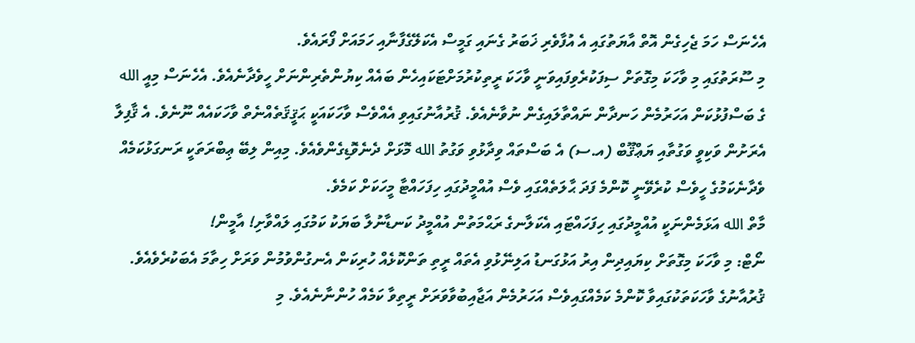އެހެނަސް ހަމަ ޖެހިގެން އޮތް އާޔަތުގައި އެ އުފާވެރި ޚަބަރު ގެނައި ގަމީސް އެކަލޭގެފާނާއި ހަމައަށް ފޯރައެވެ.
މި ސޫރަތުގައި މި ވާހަކަ މިގޮތަށް ސިފަކުރެވިފައިވަނީ ވާހަކަ ރީތިކުރުމަށްޓަކައިހެން ބައެއް ކިޔުންތެރިންނަށް ހީވެދާނެއެވެ. އެހެނަސް މިއީ الله ގެ ބަސްފުޅުކަން އަހަރުމެން ހަނދާން ނައްތާލައިގެން ނުވާނެއެވެ. ޤުރުއާނުގައިވި އެއްވެސް ވާހަކައަކީ ޙަޤީޤަތެއްނެތް ވާހަކައެއް ނޫނެވެ. އެ ޤާފިލާ އެރަށުން ވަކިވީ ވަގުތާއި ޔަޢްޤޫބް (އ.ސ) އެ ބަސްތައް ވިދާޅުވި ވަގުތު الله މޮޅަށް ދެނެވޮޑިގެންވެއެވެ. މިއިން ލިބޭ ޢިބްރަތަކީ ރަނގަޅުކަމެއް ވެދާނެކަމުގެ ހީވެސް ކުރެވޭނީ ކޮންމެ ފަދަ ޙާލަތެއްގައި ވެސް އުއްމީދުގައި ހިފަހައްޓާ މީހަކަށް ކަމެވެ.
މާތް الله އަޅަމެންނަކީ އުއްމީދުގައި ހިފަހައްޓައި އެކަލާނގެ ރަޙްމަތުން އުއްމީދު ކަނޑާނުލާ ބަޔަކު ކަމުގައި ލައްވާށި! އާމީން!
ނޯޓް: މި ވާހަކަ މިގޮތަށް ކިޔައިދިން އިރު އަޅުގަނޑު އަލިނޭޅުވި އެތައް ރީތި ތަންކޮޅެއް ހުރިކަން އެނގުންވުމުން ވަރަށް ހިތާމަ އެބަކުރެވެއެވެ. ޤުރުއާނުގެ ވާހަކަތަކުގައިވާ ކޮންމެ ކަމެއްގައިވެސް އަހަރުމެން އަޖާއިބުވާވަރަށް ރީތިވާ ކަމެއް ހުންނާނެއެވެ. މި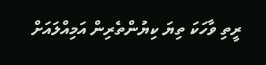ރީތި ވާހަކަ ތިޔަ ކިޔުންތެރިން އަމިއްލައަށް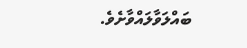ބައްލަވާލައްވާށެވެ.